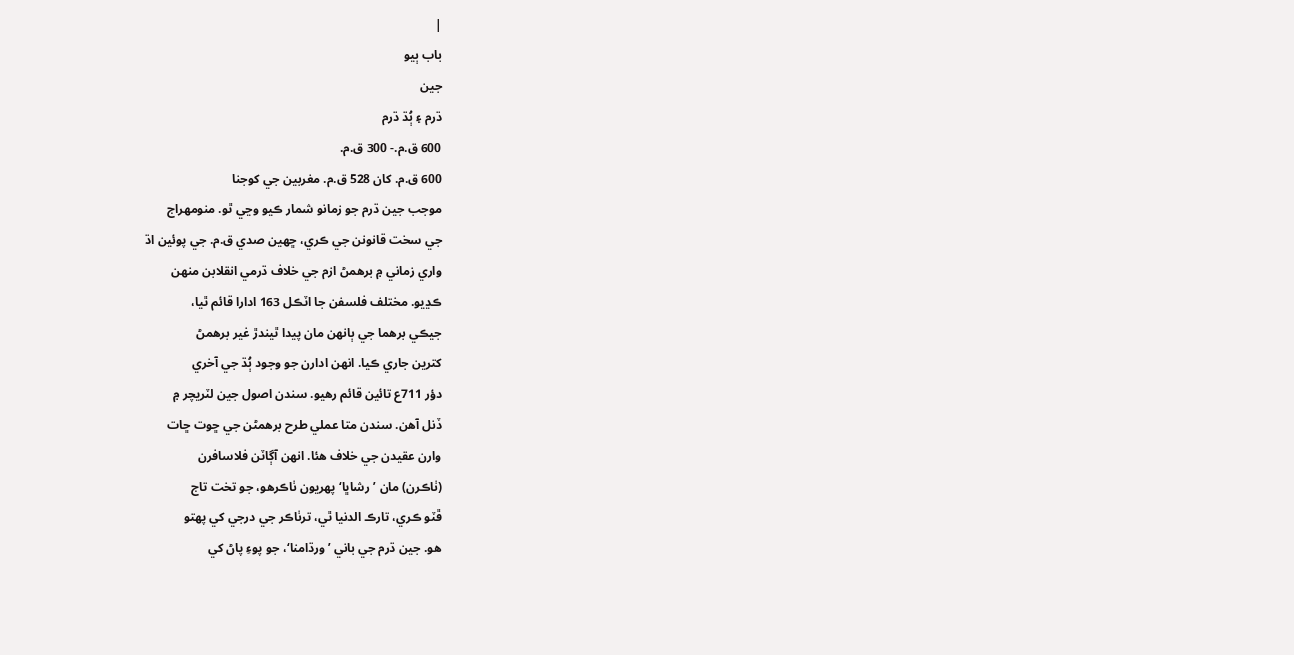|
باب ٻيو
جين
ڌرم ۽ ٻُڌ ڌرم
600 ق.م.- 300 ق.م.
600 ق.م. کان 528 ق.م. مغربين جي کوجنا
موجب جين ڌرم جو زمانو شمار ڪيو وڃي ٿو. منومهراج
جي سخت قانونن جي ڪري، ڇهين صدي ق.م. جي پوئين اڌ
واري زماني ۾ برهمڻ ازم جي خلاف ڌرمي انقلابن منھن
ڪڍيو. مختلف فلسفن جا اٽڪل 163 ادارا قائم ٿيا،
جيڪي برهما جي ٻانھن مان پيدا ٿيندڙ غير برهمڻ
کترين جاري ڪيا. انھن ادارن جو وجود ٻُڌ جي آخري
دؤر 711ع تائين قائم رهيو. سندن اصول جين لٽريچر ۾
ڏنل آهن. سندن متا عملي طرح برهمڻن جي ڇوت ڇات
وارن عقيدن جي خلاف هئا. انھن آڳاٽن فلاسافرن
(ٺاڪرن) مان ’رشاڀا‘ پھريون ٺاڪرهو، جو تخت تاج
ڦٽو ڪري، تارڪ الدنيا ٿي، ترٺاڪر جي درجي کي پھتو
هو. جين ڌرم جي باني ’ورڌامنا‘، جو پوءِ پاڻ کي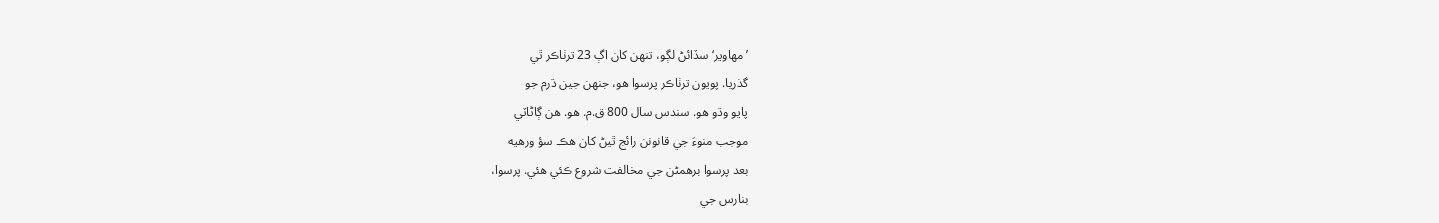’مھاوير‘ سڏائڻ لڳو، تنھن کان اڳ 23 ترٺاڪر ٿي
گذريا. پويون ترٺاڪر پرسوا هو، جنھن جين ڌرم جو
پايو وڌو هو. سندس سال 800 ق.م. هو. هن ڳاڻاٽي
موجب منوءَ جي قانونن رائج ٿيڻ کان هڪ سؤ ورهيه
بعد پرسوا برهمڻن جي مخالفت شروع ڪئي هئي. پرسوا،
بنارس جي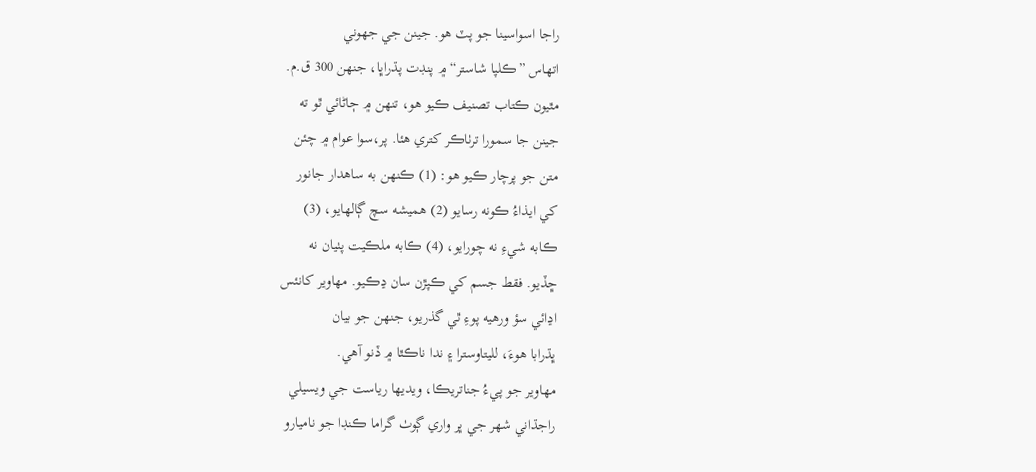راجا اسواسينا جو پٽ هو. جينن جي جهوني
اتهاس ”ڪلپا شاستر“ ۾ پنڊت پڌراڀا، جنھن 300 ق.م.
مٿيون ڪتاب تصنيف ڪيو هو، تنھن ۾ ڄاڻائي ٿو ته
جينن جا سمورا ترٺاڪر کتري هئا. پر،سوا عوام ۾ چئن
متن جو پرچار ڪيو هو: (1) ڪنھن به ساهدار جانور
کي ايذاءُ ڪونه رسايو (2) هميشه سچ ڳالھايو، (3)
ڪابه شيءِ نه چورايو، (4) ڪابه ملڪيت پٺيان نه
ڇڏيو. فقط جسم کي ڪپڙن سان ڍڪيو. مھاوير کانئس
اڍائي سؤ ورهيه پوءِ ٿي گذريو، جنھن جو بيان
ڀڌرابا هوءَ، لليتاوسترا ۽ ندا ناڪٿا ۾ ڏنو آهي.
مھاوير جو پيءُ جناتريڪا، ويديها رياست جي ويسيلي
راجڌاني شھر جي ڀر واري ڳوٺ گراما ڪنڊا جو ناميارو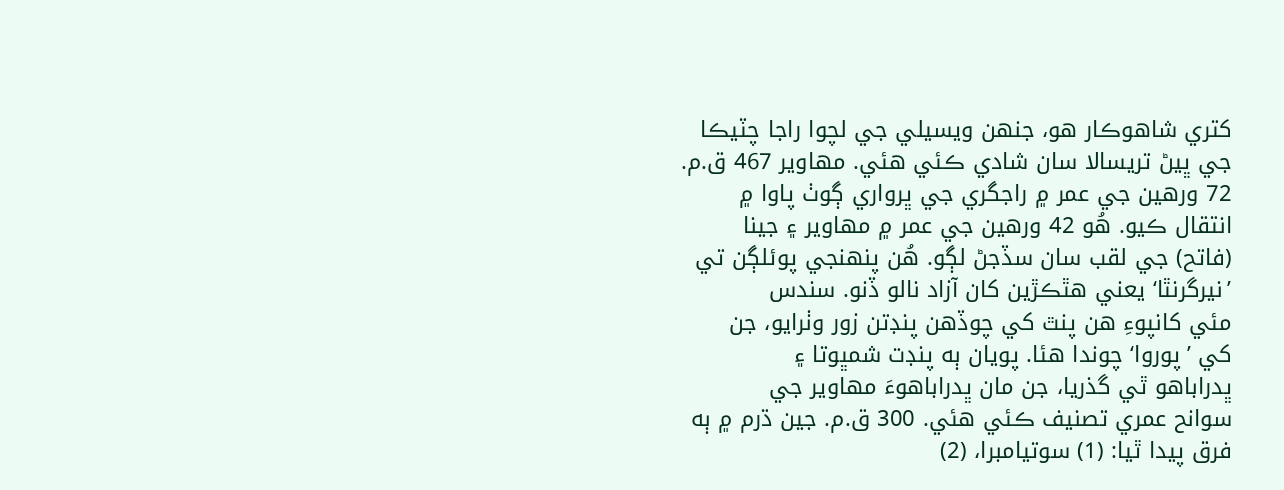کتري شاهوڪار هو، جنھن ويسيلي جي لچوا راجا چٽيڪا
جي ڀيڻ تريسالا سان شادي ڪئي هئي. مھاوير 467 ق.م.
72 ورهين جي عمر ۾ راجگري جي ڀرواري ڳوٺ پاوا ۾
انتقال ڪيو. هُو 42 ورهين جي عمر ۾ مھاوير ۽ جينا
(فاتح) جي لقب سان سڏجڻ لڳو. هُن پنھنجي پوئلڳن تي
’نيرگرنٿا‘ يعني هٿڪڙين کان آزاد نالو ڏنو. سندس
مئي کانپوءِ هن پنٿ کي چوڏهن پنڊتن زور وٺرايو، جن
کي ’پوروا‘ چوندا هئا. پويان ٻه پنڊت شمڀوتا ۽
ڀدراباهو ٿي گذريا، جن مان ڀدراباهوءَ مھاوير جي
سوانح عمري تصنيف ڪئي هئي. 300 ق.م. جين ڌرم ۾ ٻه
فرق پيدا ٿيا: (1) سوتيامبرا، (2)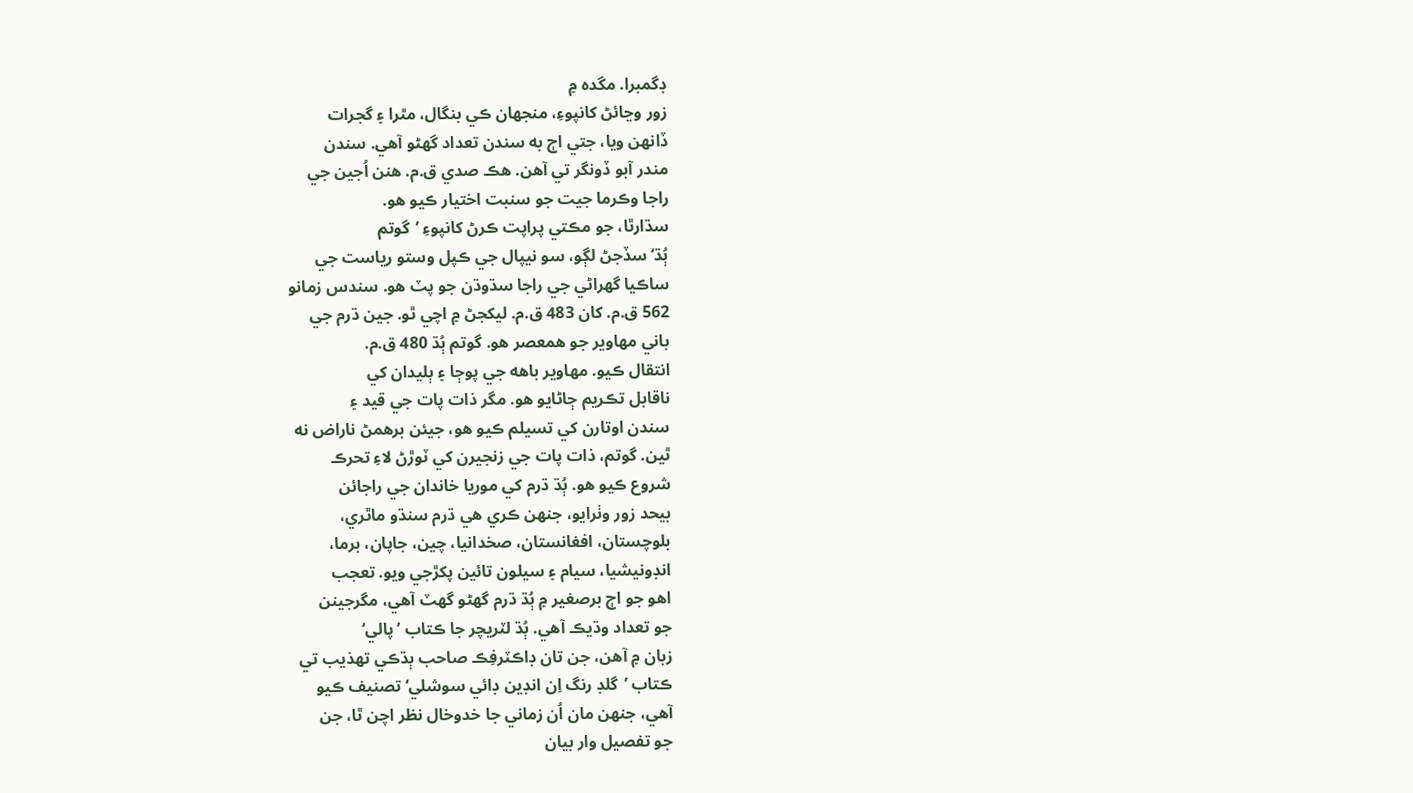ڊگمبرا. مگده ۾
زور وڃائڻ کانپوءِ، منجھان ڪي بنگال، مٿرا ۽ گجرات
ڏانھن ويا، جتي اڄ به سندن تعداد گهڻو آهي. سندن
مندر آبو ڏونگر تي آهن. هڪ صدي ق.م. هنن اُجين جي
راجا وڪرما جيت جو سنبت اختيار ڪيو هو.
سڌارٿا، جو مڪتي پراپت ڪرڻ کانپوءِ ’گوتم
ٻُڌ‘ سڏجڻ لڳو، سو نيپال جي ڪپل وستو رياست جي
ساڪيا گهراڻي جي راجا سڌوڌن جو پٽ هو. سندس زمانو
562 ق.م. کان 483 ق.م. ليکجڻ ۾ اچي ٿو. جين ڌرم جي
باني مھاوير جو همعصر هو. گوتم ٻُڌ 480 ق.م.
انتقال ڪيو. مھاوير باهه جي پوڄا ۽ ٻليدان کي
ناقابل تڪريم ڄاڻايو هو. مگر ذات پات جي قيد ۽
سندن اوتارن کي تسيلم ڪيو هو، جيئن برهمڻ ناراض نه
ٿين. گوتم، ذات پات جي زنجيرن کي ٽوڙڻ لاءِ تحرڪ
شروع ڪيو هو. ٻُڌ ڌرم کي موريا خاندان جي راجائن
بيحد زور وٺرايو، جنھن ڪري هي ڌرم سنڌو ماٿري،
بلوچستان، افغانستان، صخدانيا، چين، جاپان، برما،
انڊونيشيا، سيام ۽ سيلون تائين پکڙجي ويو. تعجب
اهو جو اڄ برصغير ۾ ٻُڌ ڌرم گهڻو گهٽ آهي، مگرجينن
جو تعداد وڌيڪ آهي. ٻُڌ لٽريچر جا ڪتاب ’پالي‘
زبان ۾ آهن، جن تان ڊاڪٽرفِڪ صاحب ٻڌڪي تھذيب تي
ڪتاب ’گلڊ رنگ اِن انڊين ڊائي سوشلي‘ تصنيف ڪيو
آهي، جنھن مان اُن زماني جا خدوخال نظر اچن ٿا، جن
جو تفصيل وار بيان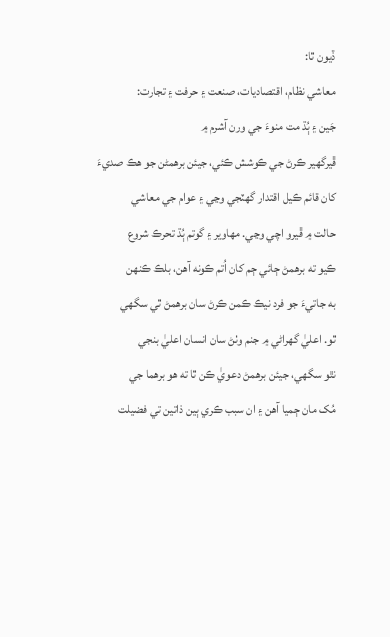ڏيون ٿا:
معاشي نظام، اقتصاديات، صنعت ۽ حرفت ۽ تجارت:
جَين ۽ ٻُڌ مت منوءَ جي ورن آشرم ۾
ڦيرگهير ڪرڻ جي ڪوشش ڪئي، جيئن برهمڻن جو هڪ صديءَ
کان قائم ڪيل اقتدار گهٽجي وڃي ۽ عوام جي معاشي
حالت ۾ ڦيرو اچي وڃي. مھاوير ۽ گوتم ٻُڌ تحرڪ شروع
ڪيو ته برهمڻ ڄائي ڄم کان اُتم ڪونه آهن، بلڪ ڪنھن
به جاتيءَ جو فرد نيڪ ڪمن ڪرڻ سان برهمڻ ٿي سگهي
ٿو. اعليٰ گهراڻي ۾ جنم وٺڻ سان انسان اعليٰ بنجي
نٿو سگهي، جيئن برهمڻ دعويٰ ڪن ٿا ته هو برهما جي
مُک مان ڄميا آهن ۽ ان سبب ڪري ٻين ذاتين تي فضيلت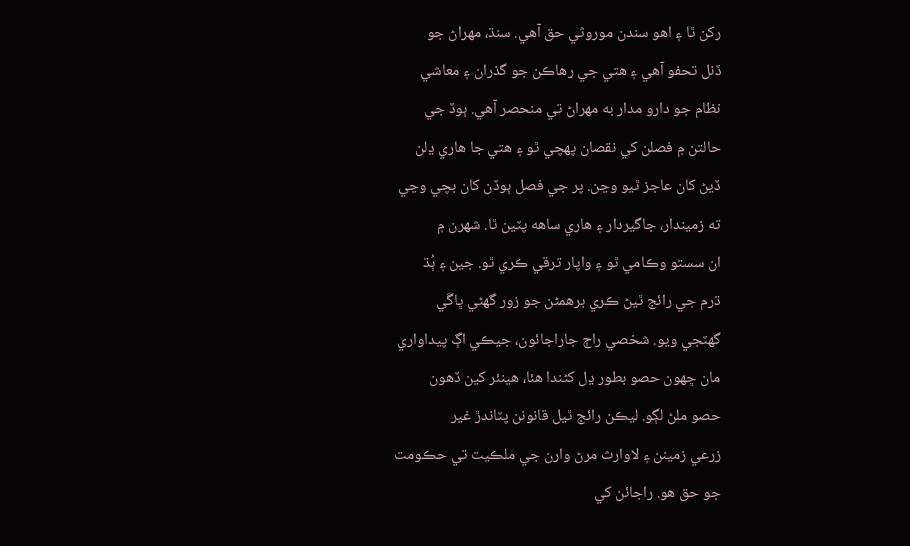رکن ٿا ۽ اهو سندن موروثي حق آهي. سنڌ، مھراڻ جو
ڏنل تحفو آهي ۽ هتي جي رهاڪن جو گذران ۽ معاشي
نظام جو دارو مدار به مھراڻ تي منحصر آهي. ٻوڏ جي
حالتن ۾ فصلن کي نقصان پھچي ٿو ۽ هتي جا هاري ڍلن
ڏيڻ کان عاجز ٿيو وڃن. پر جي فصل ٻوڏن کان بچي وڃي
ته زميندار، جاگيردار ۽ هاري ساهه پٽين ٿا. شھرن ۾
ان سستو وڪامي ٿو ۽ واپار ترقي ڪري ٿو. جين ۽ ٻُڌ
ڌرم جي رائج ٿيڻ ڪري برهمڻن جو زور گهڻي ڀاڱي
گهٽجي ويو. شخصي راڄ جاراجائون، جيڪي اڳ پيداواري
مان ڇهون حصو بطور ڍل کڻندا هئا، هينئر کين ڏهون
حصو ملڻ لڳو. ليڪن رائج ٿيل قانونن پٽاندڙ غير
زرعي زمينن ۽ لاوارث مرڻ وارن جي ملڪيت تي حڪومت
جو حق هو. راجائن کي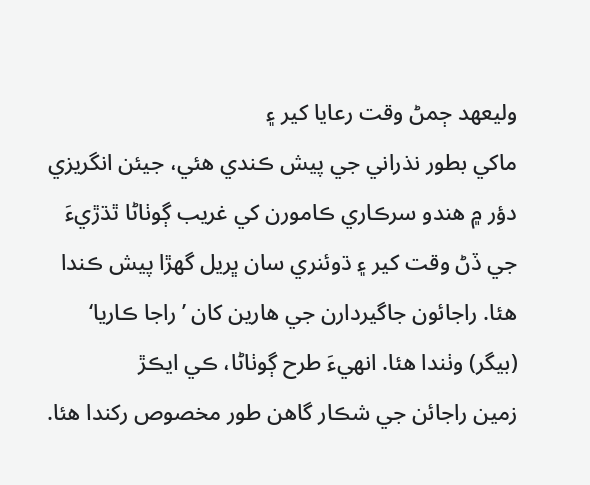وليعھد ڄمڻ وقت رعايا کير ۽
ماکي بطور نذراني جي پيش ڪندي هئي، جيئن انگريزي
دؤر ۾ هندو سرڪاري ڪامورن کي غريب ڳوٺاڻا ٿڌڙيءَ
جي ڏڻ وقت کير ۽ ڌوئنري سان ڀريل گهڙا پيش ڪندا
هئا. راجائون جاگيردارن جي هارين کان ’راجا ڪاريا‘
(بيگر) وٺندا هئا. انھيءَ طرح ڳوٺاڻا، ڪي ايڪڙ
زمين راجائن جي شڪار گاهن طور مخصوص رکندا هئا.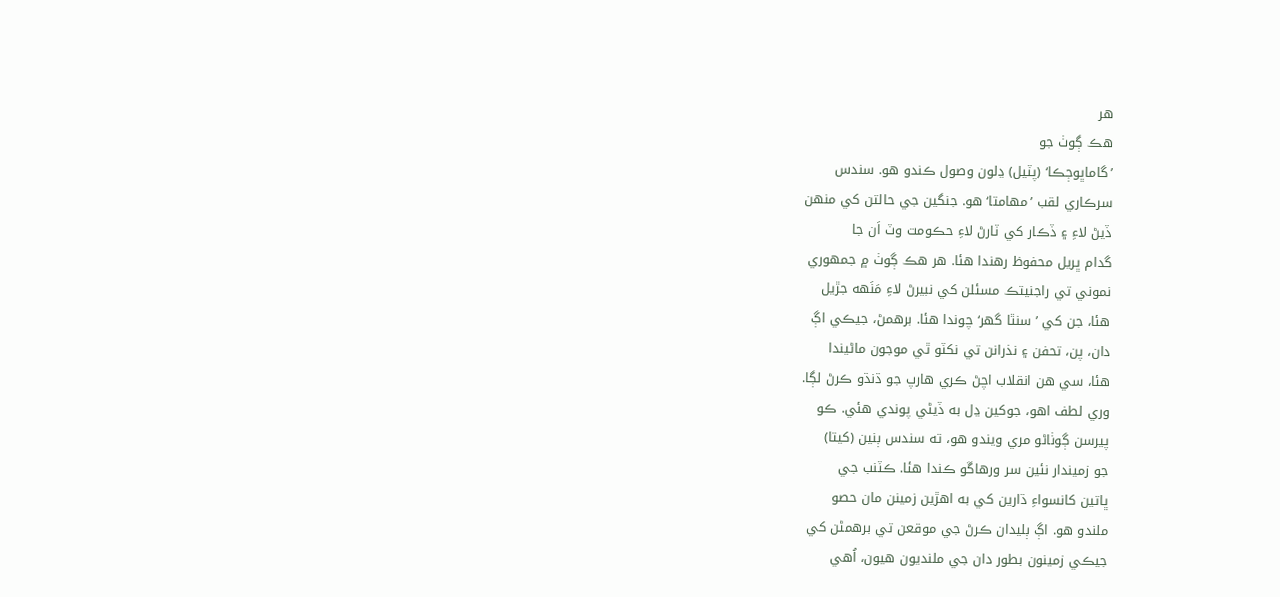هر
هڪ ڳوٺ جو
’گاماڀوڄڪا‘ (پٽيل) ڍلون وصول ڪندو هو. سندس
سرڪاري لقب ’مھامتا‘ هو. جنگين جي حالتن کي منھن
ڏيڻ لاءِ ۽ ڏڪار کي ٽارڻ لاءِ حڪومت وٽ اَن جا
گدام ڀريل محفوظ رهندا هئا. هر هڪ ڳوٺ ۾ جمهوري
نموني تي راجنيتڪ مسئلن کي نبيرڻ لاءِ مَنَهه جڙيل
هئا، جن کي ’سنٿا گهر‘ چوندا هئا. برهمڻ، جيڪي اڳ
دان، پن، تحفن ۽ نذرانن تي نکٽو ٿي موجون ماڻيندا
هئا، سي هن انقلاب اچڻ ڪري هارپ جو ڌنڌو ڪرڻ لڳا.
وري لطف اهو، جوکين ڍل به ڏيڻي پوندي هئي. ڪو
پيرسن ڳوٺاڻو مري ويندو هو، ته سندس ٻنين (کيتا)
جو زميندار نئين سر ورهاڱو ڪندا هئا. ڪٽنب جي
ڀاتين کانسواءِ ڌارين کي به اهڙين زمينن مان حصو
ملندو هو. اڳ ٻليدان ڪرڻ جي موقعن تي برهمڻن کي
جيڪي زمينون بطور دان جي ملنديون هيون، اُهي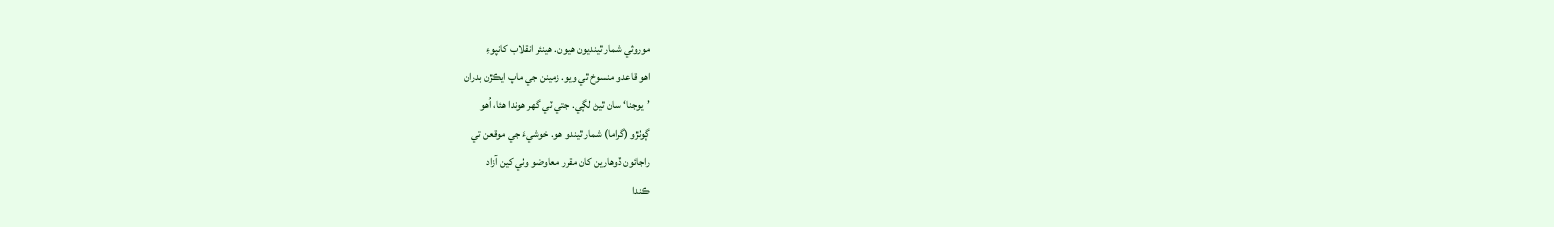موروثي شمار ٿينديون هيون. هينئر انقلاب کانپوءِ
اهو قاعدو منسوخ ٿي ويو. زمينن جي ماپ ايڪڙن بدران
’يوجنا‘ سان ٿيڻ لڳي. جتي ٽي گهر هوندا هئا، اُهو
ڳوٺڙو (گراما) شمار ٿيندو هو. خوشيءَ جي موقعن تي
راجائون ڏوهارين کان مقرر معاوضو وٺي کين آزاد
ڪندا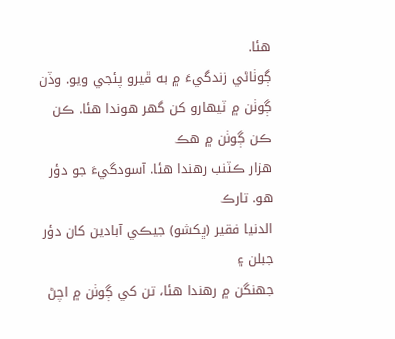هئا.
ڳوٺاڻي زندگيءَ ۾ به ڦيرو پئجي ويو. وڏن
ڳوٺن ۾ ٽيهارو کن گهر هوندا هئا. ڪن ڪن ڳوٺن ۾ هڪ
هزار ڪٽنب رهندا هئا. آسودگيءَ جو دؤر هو. تارڪ
الدنيا فقير (ڀکشو) جيڪي آبادين کان دؤر جبلن ۽
جهنگن ۾ رهندا هئا، تن کي ڳوٺن ۾ اچڻ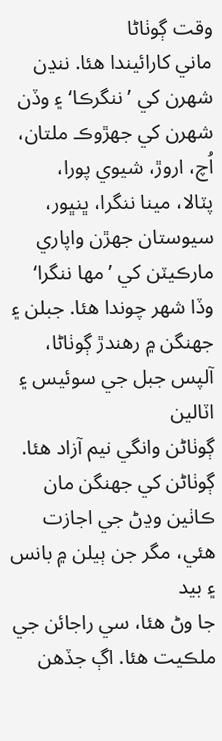وقت ڳوٺاڻا
ماني کارائيندا هئا. ننڍن شھرن کي ’ننگرڪا‘ ۽ وڏن
شھرن کي جهڙوڪ ملتان، اُچ، اروڙ، شيوي پورا،
پٽالا، مينا ننگرا، ڀنڀور، سيوستان جهڙن واپاري
مارڪيٽن کي ’مھا ننگرا‘ وڏا شھر چوندا هئا. جبلن ۽
جهنگن ۾ رهندڙ ڳوٺاڻا، آلپس جبل جي سوئيس ۽ اٽالين
ڳوٺاڻن وانگي نيم آزاد هئا. ڳوٺاڻن کي جهنگن مان
ڪاٺين وڍڻ جي اجازت هئي، مگر جن ٻيلن ۾ بانس ۽ بيد
جا وڻ هئا، سي راجائن جي ملڪيت هئا. اڳ جڏهن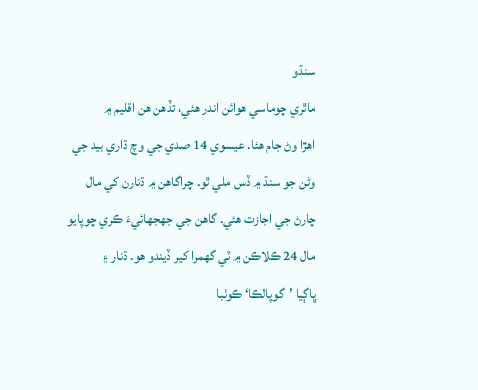سنڌو
ماٿري چوماسي هوائن اندر هئي، تڏهن هن اقليم ۾
اهڙا وڻ جام هئا. عيسوي 14 صدي جي وچ ڌاري بيد جي
وڻن جو سنڌ ۾ ڏس ملي ٿو. چراگاهن ۾ ڌنارن کي مال
چارڻ جي اجازت هئي. گاهن جي جهجهائيءَ ڪري چوپايو
مال 24 ڪلاڪن ۾ ٽي گهمرا کير ڏيندو هو. ڌنار ۽
ڀاڳيا ’گوپالڪا‘ ڪوٺبا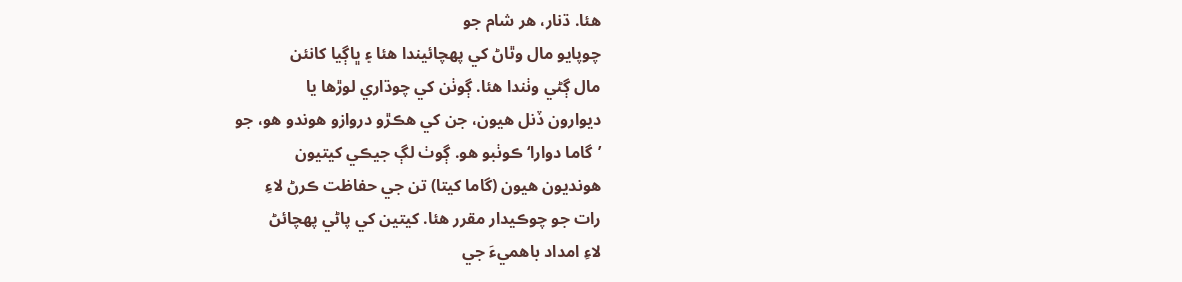هئا. ڌنار، هر شام جو
چوپايو مال وٿاڻ کي پھچائيندا هئا ۽ ڀاڳيا کانئن
مال ڳڻي وٺندا هئا. ڳوٺن کي چوڌاري لوڙها يا
ديوارون ڏنل هيون، جن کي هڪڙو دروازو هوندو هو، جو
’گاما دوارا‘ ڪوٺبو هو. ڳوٺ لڳ جيڪي کيتيون
هونديون هيون (گاما کيتا) تن جي حفاظت ڪرڻ لاءِ
رات جو چوڪيدار مقرر هئا. کيتين کي پاڻي پھچائڻ
لاءِ امداد باهميءَ جي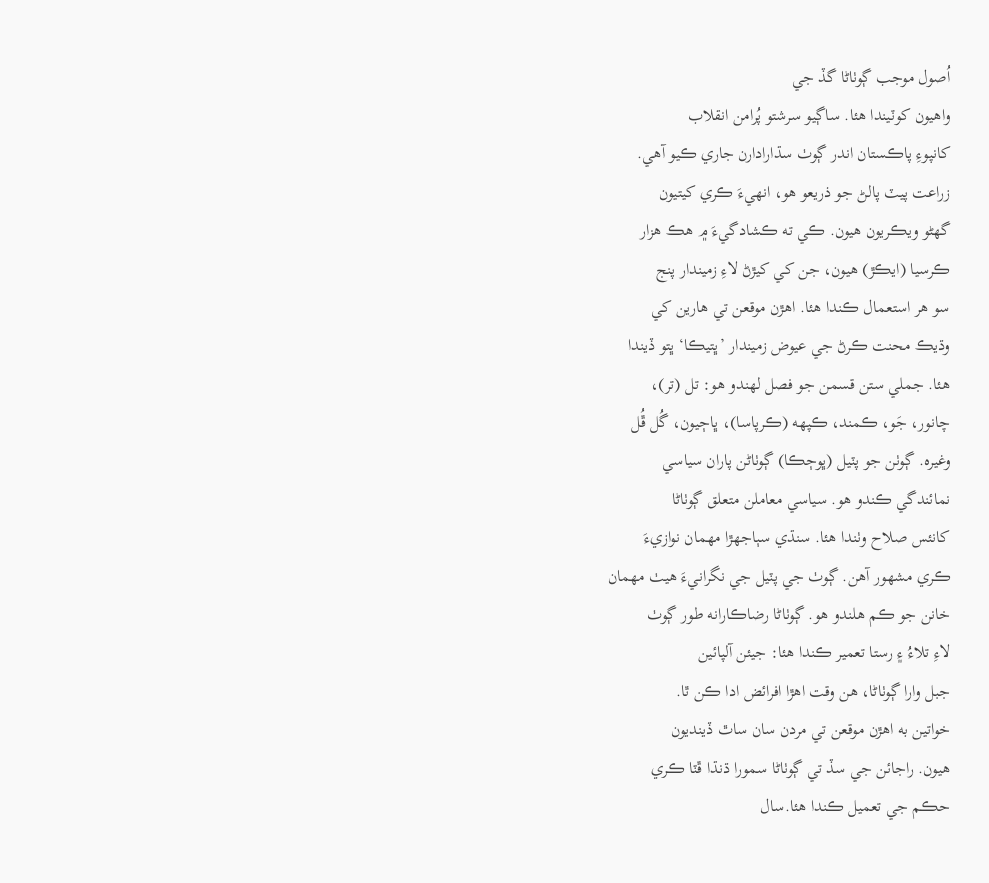اُصول موجب ڳوٺاڻا گڏ جي
واهيون کوٽيندا هئا. ساڳيو سرشتو پُرامن انقلاب
کانپوءِ پاڪستان اندر ڳوٺ سڌارادارن جاري ڪيو آهي.
زراعت پيٽ پالڻ جو ذريعو هو، انھيءَ ڪري کيتيون
گهڻو ويڪريون هيون. ڪي ته ڪشادگيءَ ۾ هڪ هزار
ڪرسيا (ايڪڙ) هيون، جن کي کيڙڻ لاءِ زميندار پنج
سو هر استعمال ڪندا هئا. اهڙن موقعن تي هارين کي
وڌيڪ محنت ڪرڻ جي عيوض زميندار ’ڀتيڪا‘ ڀتو ڏيندا
هئا. جملي ستن قسمن جو فصل لهندو هو: تل (تر)،
چانور، جَو، ڪمند، ڪپهه (ڪرپاسا)، ڀاڄيون، گُل ڦُل
وغيره. ڳوٺن جو پٽيل (ڀوڄڪا) ڳوٺاڻن پاران سياسي
نمائندگي ڪندو هو. سياسي معاملن متعلق ڳوٺاڻا
کانئس صلاح وٺندا هئا. سنڌي سٻاجهڙا مھمان نوازيءَ
ڪري مشھور آهن. ڳوٺ جي پٽيل جي نگرانيءَ هيٺ مھمان
خانن جو ڪم هلندو هو. ڳوٺاڻا رضاڪارانه طور ڳوٺ
لاءِ تلاءُ ۽ رستا تعمير ڪندا هئا: جيئن آلپائين
جبل وارا ڳوٺاڻا، هن وقت اهڙا افرائض ادا ڪن ٿا.
خواتين به اهڙن موقعن تي مردن سان ساٿ ڏينديون
هيون. راجائن جي سڏ تي ڳوٺاڻا سمورا ڌنڌا ڦٽا ڪري
حڪم جي تعميل ڪندا هئا.سال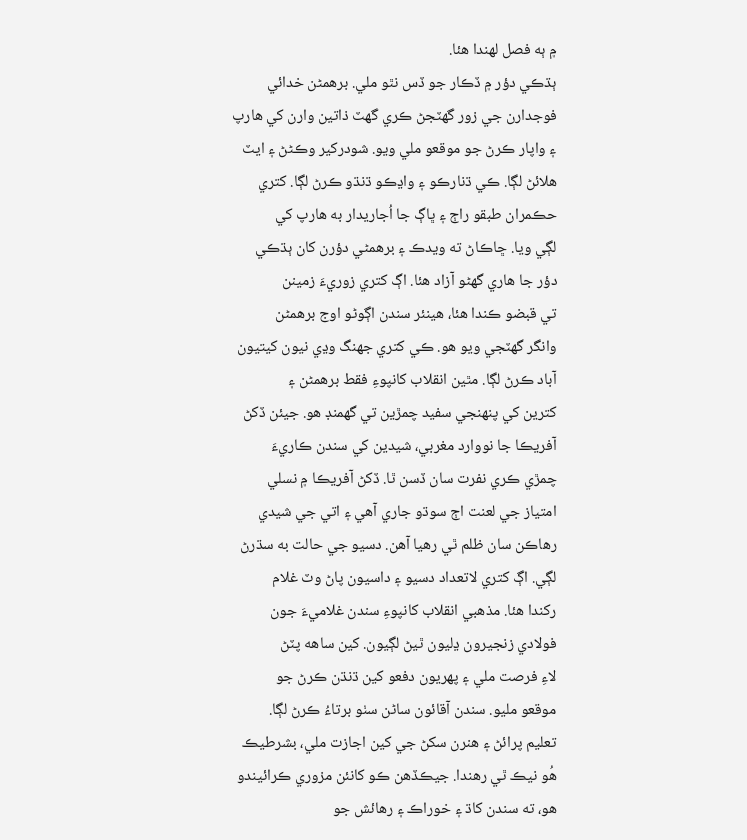۾ ٻه فصل لهندا هئا.
ٻڌڪي دؤر ۾ ڏڪار جو ڏس نٿو ملي. برهمڻن خدائي
فوجدارن جي زور گهٽجڻ ڪري گهٽ ذاتين وارن کي هارپ
۽ واپار ڪرڻ جو موقعو ملي ويو. شودرکير وڪڻڻ ۽ ايٽ
هلائڻ لڳا. ڪي ڌنارڪو ۽ واڍڪو ڌنڌو ڪرڻ لڳا. کتري
حڪمران طبقو راڄ ۽ ڀاڳ جا اُجاريدار به هارپ کي
لڳي ويا. ڇاڪاڻ ته ويدڪ ۽ برهمڻي دؤرن کان ٻڌڪي
دؤر جا هاري گهڻو آزاد هئا. اڳ کتري زوريءَ زمينن
تي قبضو ڪندا هئا، هينئر سندن اڳوڻو اوج برهمڻن
وانگر گهٽجي ويو هو. ڪي کتري جهنگ وڍي نيون کيتيون
آباد ڪرڻ لڳا. مٿين انقلاب کانپوءِ فقط برهمڻن ۽
کترين کي پنھنجي سفيد چمڙين تي گهمنڊ هو. جيئن ڏکڻ
آفريڪا جا نووارد مغربي، شيدين کي سندن ڪاريءَ
چمڙي ڪري نفرت سان ڏسن ٿا. ڏکڻ آفريڪا ۾ نسلي
امتياز جي لعنت اڄ سوڌو جاري آهي ۽ اتي جي شيدي
رهاڪن سان ظلم ٿي رهيا آهن. دسيو جي حالت به سڌرڻ
لڳي. اڳ کتري لاتعداد دسيو ۽ داسيون پاڻ وٽ غلام
رکندا هئا. مذهبي انقلاب کانپوءِ سندن غلاميءَ جون
فولادي زنجيرون ڍليون ٿيڻ لڳيون. کين ساهه پٽڻ
لاءِ فرصت ملي ۽ پھريون دفعو کين ڌنڌن ڪرڻ جو
موقعو مليو. سندن آقائون ساڻن سٺو برتاءُ ڪرڻ لڳا.
تعليم پرائڻ ۽ هنرن سکڻ جي کين اجازت ملي، بشرطيڪ
هُو نيڪ ٿي رهندا. جيڪڏهن ڪو کانئن مزوري ڪرائيندو
هو، ته سندن کاڌ ۽ خوراڪ ۽ رهائش جو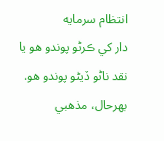انتظام سرمايه
دار کي ڪرڻو پوندو هو يا نقد ناڻو ڏيڻو پوندو هو.
بھرحال، مذهبي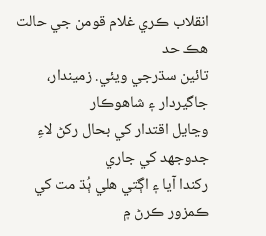انقلاب ڪري غلام قومن جي حالت هڪ حد
تائين سڌرجي ويئي. زميندار، جاگيردار ۽ شاهوڪار
وڃايل اقتدار کي بحال رکڻ لاءِ جدوجهد کي جاري
رکندا آيا ۽ اڳتي هلي ٻُڌ مت کي ڪمزور ڪرڻ ۾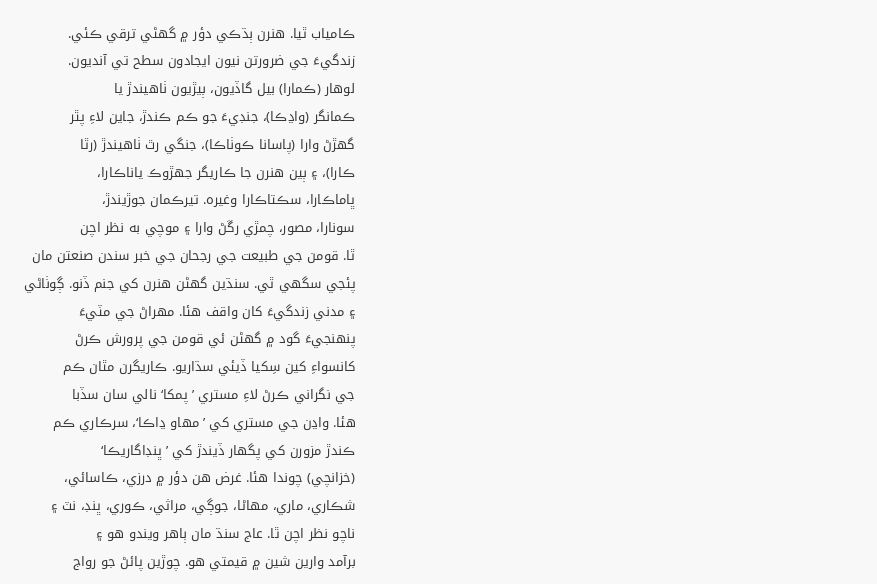ڪامياب ٿيا. هنرن ٻڌڪي دؤر ۾ گهڻي ترقي ڪئي.
زندگيءَ جي ضرورتن نيون ايجادون سطح تي آنديون.
لوهار (ڪمارا) بيل گاڏيون، ٻيڙيون ٺاهيندڙ يا
ڪمانگر (واڍڪا)، جنڊيءَ جو ڪم ڪندڙ، جاين لاءِ پٿر
گهڙڻ وارا (پاسانا ڪوٺاڪا)، جنگي رٿ ٺاهيندڙ (رٿا
ڪارا)، ۽ ٻين هنرن جا ڪاريگر جهڙوڪ ياناڪارا،
ڀاماڪارا، سڪتاڪارا وغيره. تيرڪمان جوڙيندڙ،
سونارا، مصور، چمڙي رڱڻ وارا ۽ موچي به نظر اچن
ٿا. قومن جي طبيعت جي رجحان جي خبر سندن صنعتن مان
پئجي سگهي ٿي. سنڌين گهڻن هنرن کي جنم ڏنو. ڳوٺاڻي
۽ مدني زندگيءَ کان واقف هئا. مھراڻ جي مٽيءَ
پنھنجيءَ گود ۾ گهڻن ئي قومن جي پرورش ڪرڻ
کانسواءِ کين سِکيا ڏيئي سڌاريو. ڪاريگرن مٿان ڪم
جي نگراني ڪرڻ لاءِ مستري ’پمکا‘ نالي سان سڏبا
هئا. واڍن جي مستري کي ’مھاو ڍاڪا‘، سرڪاري ڪم
ڪندڙ مزورن کي پگهار ڏيندڙ کي ’ڀنڊاگاريڪا‘
(خزانچي) چوندا هئا. غرض هن دؤر ۾ درزي، ڪاسائي،
شڪاري، ماري، مھاڻا، جوڳي، مراثي، ڪوري، ڀنڊ، نٽ ۽
ناچو نظر اچن ٿا. عاج سنڌ مان ٻاهر ويندو هو ۽
برآمد وارين شين ۾ قيمتي هو. چوڙين پائڻ جو رواج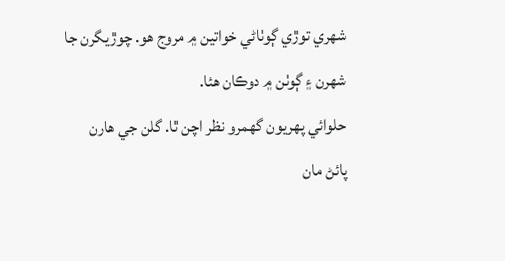شھري توڙي ڳوٺاڻي خواتين ۾ مروج هو. چوڙيگرن جا
شھرن ۽ ڳوٺن ۾ دوڪان هئا.
حلوائي پھريون گهمرو نظر اچن ٿا. گلن جي هارن
پائڻ مان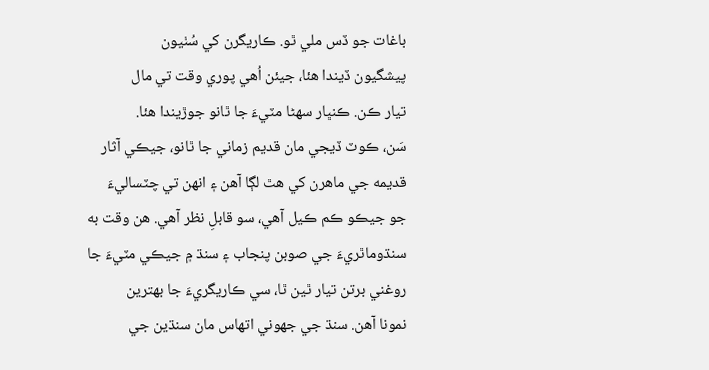باغات جو ڏس ملي ٿو. ڪاريگرن کي سُٺيون
پيشگيون ڏيندا هئا، جيئن اُهي پوري وقت تي مال
تيار ڪن. ڪنڀار سهڻا مٽيءَ جا ٿانو جوڙيندا هئا.
سَن، ڪوٽ ڏيجي مان قديم زماني جا ٿانو، جيڪي آثار
قديمه جي ماهرن کي هٿ لڳا آهن ۽ انھن تي چٽساليءَ
جو جيڪو ڪم ڪيل آهي، سو قابلِ نظر آهي. هن وقت به
سنڌوماٿريءَ جي صوبن پنجاب ۽ سنڌ ۾ جيڪي مٽيءَ جا
روغني برتن تيار ٿين ٿا، سي ڪاريگريءَ جا بهترين
نمونا آهن. سنڌ جي جهوني اتهاس مان سنڌين جي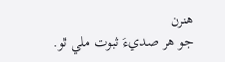هنرن
جو هر صديءَ ثبوت ملي ٿو.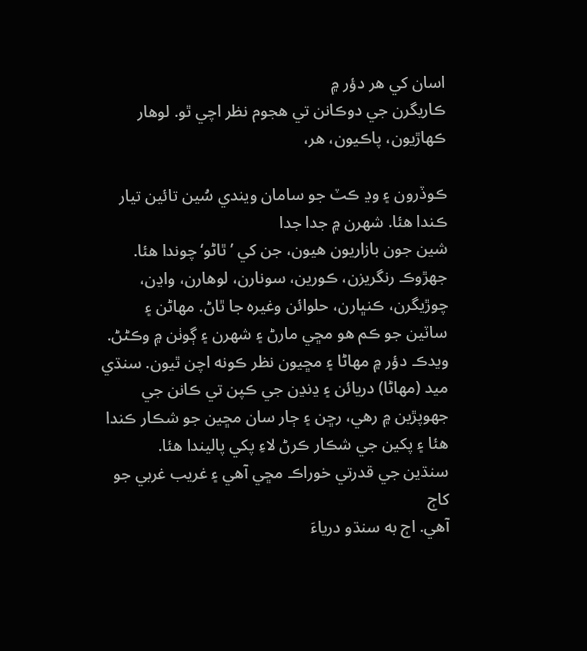اسان کي هر دؤر ۾
ڪاريگرن جي دوڪانن تي هجوم نظر اچي ٿو. لوهار
ڪهاڙيون، پاڪيون، هر،

ڪوڏرون ۽ وڍ ڪٽ جو سامان ويندي سُين تائين تيار ڪندا هئا. شھرن ۾ جدا جدا
شين جون بازاريون هيون، جن کي ’ٿاڻو‘ چوندا هئا.
جهڙوڪ رنگريزن، ڪورين، سونارن، لوهارن، واڍن،
چوڙيگرن، ڪنڀارن، حلوائن وغيره جا ٿاڻ. مھاڻن ۽
ساٽين جو ڪم هو مڇي مارڻ ۽ شھرن ۽ ڳوٺن ۾ وڪڻڻ.
ويدڪ دؤر ۾ مھاڻا ۽ مڇيون نظر ڪونه اچن ٿيون. سنڌي
ميد (مھاڻا) دريائن ۽ ڍنڍن جي ڪپن تي ڪانن جي
جهوپڙين ۾ رهي، رڇن ۽ ڄار سان مڇين جو شڪار ڪندا
هئا ۽ پکين جي شڪار ڪرڻ لاءِ پکي پاليندا هئا.
سنڌين جي قدرتي خوراڪ مڇي آهي ۽ غريب غربي جو کاڄ
آهي. اڄ به سنڌو درياءَ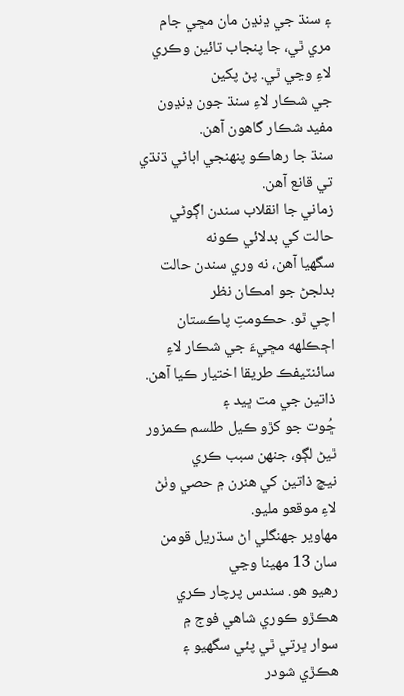۽ سنڌ جي ڍنڍن مان مڇي جام
مري ٿي، جا پنجاب تائين وڪري لاءِ وڃي ٿي. پڻ پکين
جي شڪار لاءِ سنڌ جون ڍنڍون مفيد شڪار گاهون آهن.
سنڌ جا رهاڪو پنھنجي اباڻي ڌنڌي تي قانع آهن.
زماني جا انقلاب سندن اڳوڻي حالت کي بدلائي ڪونه
سگهيا آهن، نه وري سندن حالت بدلجڻ جو امڪان نظر
اچي ٿو. حڪومتِ پاڪستان اڄڪلھه مڇيءَ جي شڪار لاءِ
سائنٽيفڪ طريقا اختيار ڪيا آهن. ذاتين جي مت ڀيد ۽
ڇُوت جو کڙو ڪيل طلسم ڪمزور ٿيڻ لڳو، جنھن سبب ڪري
نيچ ذاتين کي هنرن ۾ حصي وٺڻ لاءِ موقعو مليو.
مھاوير جهنگلي اڻ سڌريل قومن سان 13 مهينا وڃي
رهيو هو. سندس پرچار ڪري هڪڙو ڪوري شاهي فوج ۾
سوار ڀرتي ٿي پئي سگهيو ۽ هڪڙي شودر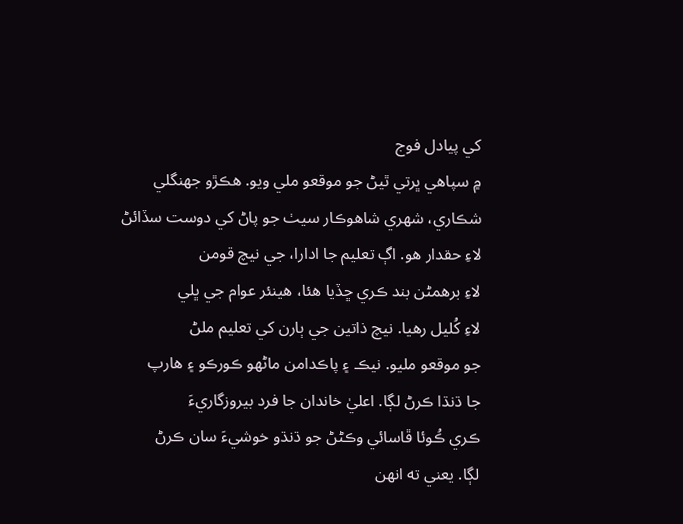کي پيادل فوج
۾ سپاهي ڀرتي ٿيڻ جو موقعو ملي ويو. هڪڙو جهنگلي
شڪاري، شھري شاهوڪار سيٺ جو پاڻ کي دوست سڏائڻ
لاءِ حقدار هو. اڳ تعليم جا ادارا، جي نيچ قومن
لاءِ برهمڻن بند ڪري ڇڏيا هئا، هينئر عوام جي ڀلي
لاءِ کُليل رهيا. نيچ ذاتين جي ٻارن کي تعليم ملڻ
جو موقعو مليو. نيڪ ۽ پاڪدامن ماڻھو ڪورڪو ۽ هارپ
جا ڌنڌا ڪرڻ لڳا. اعليٰ خاندان جا فرد بيروزگاريءَ
ڪري ڪُوئا ڦاسائي وڪڻڻ جو ڌنڌو خوشيءَ سان ڪرڻ
لڳا. يعني ته انھن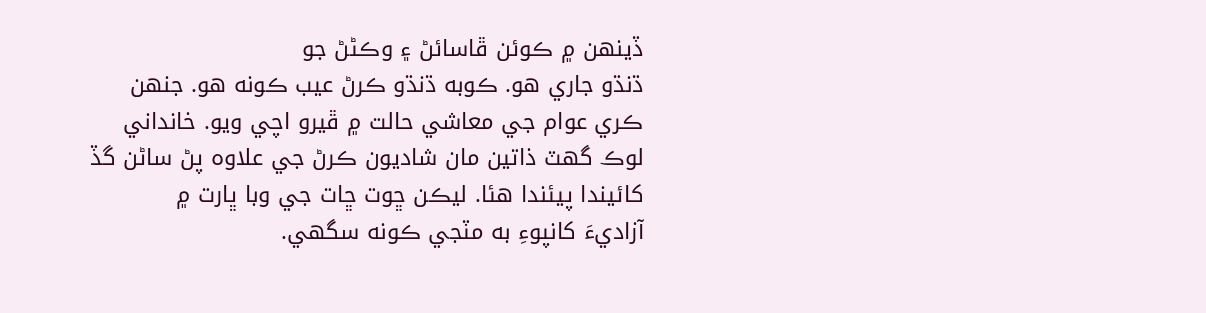ڏينھن ۾ ڪوئن ڦاسائڻ ۽ وڪڻڻ جو
ڌنڌو جاري هو. ڪوبه ڌنڌو ڪرڻ عيب ڪونه هو. جنھن
ڪري عوام جي معاشي حالت ۾ ڦيرو اچي ويو. خانداني
لوڪ گهٽ ذاتين مان شاديون ڪرڻ جي علاوه پڻ ساڻن گڏ
کائيندا پيئندا هئا. ليڪن ڇوت ڇات جي وبا ڀارت ۾
آزاديءَ کانپوءِ به مٽجي ڪونه سگهي.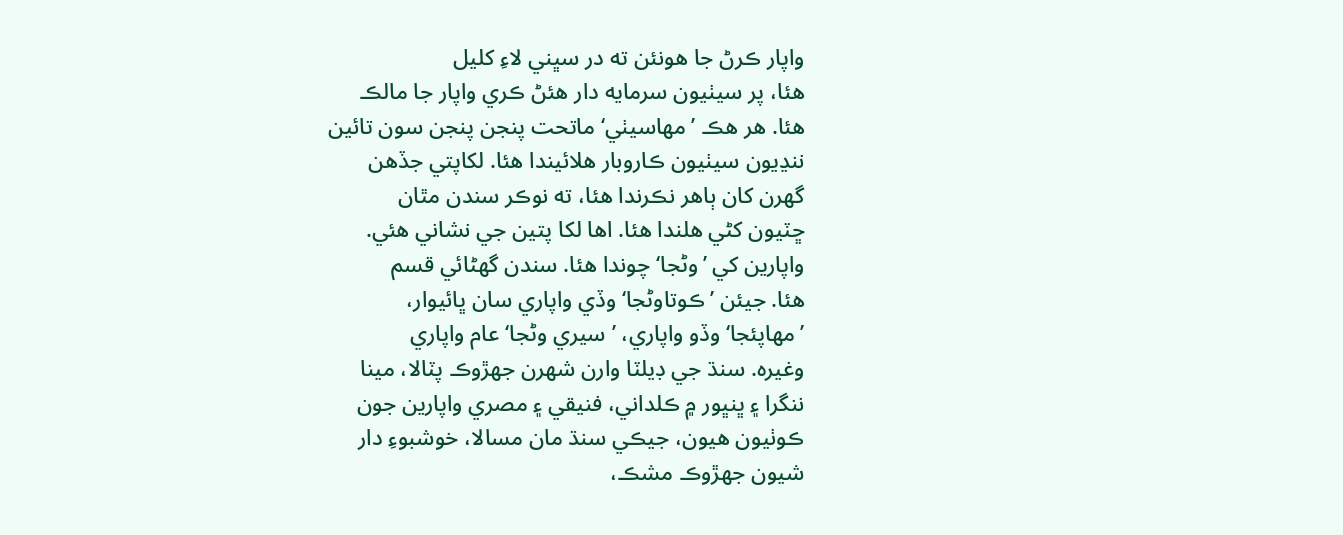واپار ڪرڻ جا هونئن ته در سڀني لاءِ کليل
هئا، پر سيٺيون سرمايه دار هئڻ ڪري واپار جا مالڪ
هئا. هر هڪ ’مھاسيٺي‘ ماتحت پنجن پنجن سون تائين
ننڍيون سيٺيون ڪاروبار هلائيندا هئا. لکاپتي جڏهن
گهرن کان ٻاهر نڪرندا هئا، ته نوڪر سندن مٿان
ڇٽيون کڻي هلندا هئا. اها لکا پتين جي نشاني هئي.
واپارين کي ’وڻجا‘ چوندا هئا. سندن گهڻائي قسم
هئا. جيئن ’ڪوتاوڻجا‘ وڏي واپاري سان ڀائيوار،
’مھاپئجا‘ وڏو واپاري، ’سيري وڻجا‘ عام واپاري
وغيره. سنڌ جي ڊيلٽا وارن شھرن جهڙوڪ پٽالا، مينا
ننگرا ۽ ڀنڀور ۾ ڪلداني، فنيقي ۽ مصري واپارين جون
ڪوٺيون هيون، جيڪي سنڌ مان مسالا، خوشبوءِ دار
شيون جهڙوڪ مشڪ،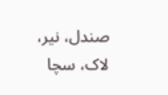صندل، نير، لاک، سچا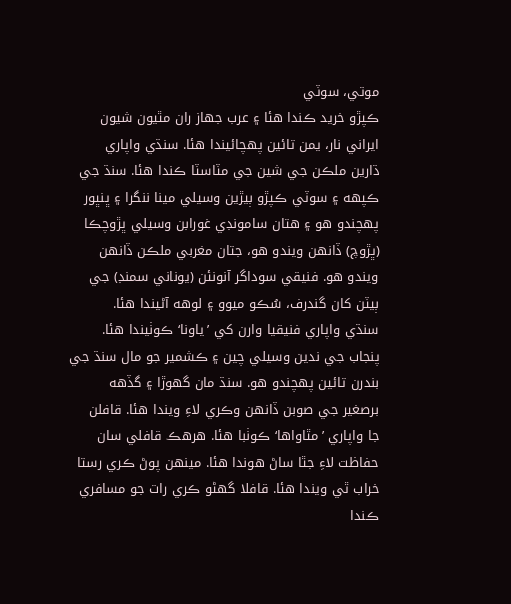موتي، سوٽي
ڪپڙو خريد ڪندا هئا ۽ عرب جھاز ران مٿيون شيون
ايراني نار، يمن تائين پھچائيندا هئا. سنڌي واپاري
ڌارين ملڪن جي شين جي مٽاسٽا ڪندا هئا. سنڌ جي
ڪپهه ۽ سوٽي ڪپڙو ٻيڙين وسيلي مينا ننگرا ۽ ڀنڀور
پھچندو هو ۽ هتان سامونڊي غورابن وسيلي ڀڙوچڪا
(ڀڙوچ) ڏانھن ويندو هو، جتان مغربي ملڪن ڏانھن
ويندو هو. فنيقي سوداگر آنونئن (يوناني سمنڊ) جي
ٻيٽن کان گندرف، سُڪو ميوو ۽ لوهه آڻيندا هئا.
سنڌي واپاري فنيقيا وارن کي ’ياونا‘ ڪوٺيندا هئا.
پنجاب جي ندين وسيلي چين ۽ ڪشمير جو مال سنڌ جي
بندرن تائين پھچندو هو. سنڌ مان گهوڙا ۽ گڏهه
برصغير جي صوبن ڏانھن وڪري لاءِ ويندا هئا. قافلن
جا واپاري ’مٿاواها‘ ڪوٺبا هئا. هرهڪ قافلي سان
حفاظت لاءِ جٿا ساڻ هوندا هئا. مينھن پوڻ ڪري رستا
خراب ٿي ويندا هئا. قافلا گهڻو ڪري رات جو مسافري
ڪندا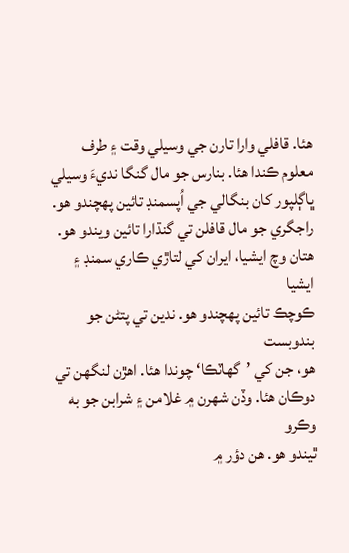هئا. قافلي وارا تارن جي وسيلي وقت ۽ طرف
معلوم ڪندا هئا. بنارس جو مال گنگا نديءَ وسيلي
ڀاڳلپور کان بنگالي جي اُپسمنڊ تائين پھچندو هو.
راجگري جو مال قافلن تي گنڌارا تائين ويندو هو.
هتان وچ ايشيا، ايران کي لتاڙي ڪاري سمنڊ ۽ ايشيا
ڪوچڪ تائين پھچندو هو. ندين تي پتڻن جو بندوبست
هو، جن کي ’گهاٽڪا‘ چوندا هئا. اهڙن لنگهن تي
دوڪان هئا. وڏن شھرن ۾ غلامن ۽ شرابن جو به وڪرو
ٿيندو هو. هن دؤر ۾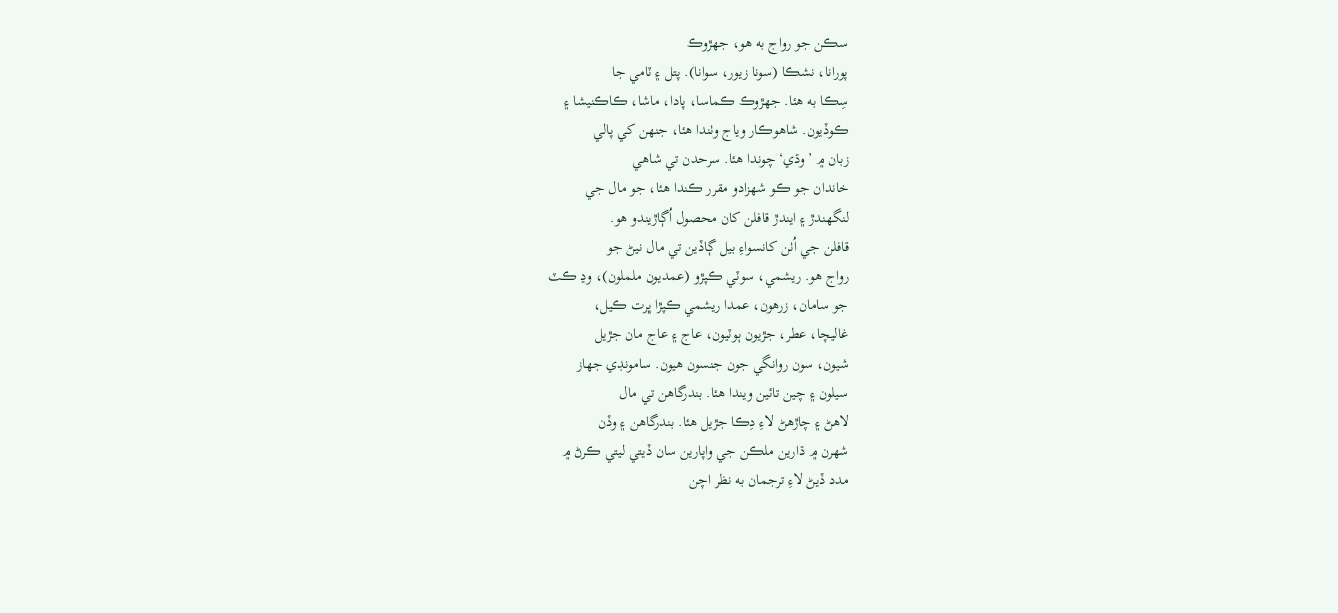سڪن جو رواج به هو، جهڙوڪ
پورانا، نشڪا (سونا زيور، سوانا). پتل ۽ ٽامي جا
سِڪا به هئا. جهڙوڪ ڪماسا، پادا، ماشا، ڪاڪنيشا ۽
ڪوڏيون. شاهوڪار وياج وٺندا هئا، جنھن کي پالي
زبان ۾ ’وڌي‘ چوندا هئا. سرحدن تي شاهي
خاندان جو ڪو شھزادو مقرر ڪندا هئا، جو مال جي
لنگهندڙ ۽ ايندڙ قافلن کان محصول اُڳاڙيندو هو.
قافلن جي اُٺن کانسواءِ بيل ڳاڏين تي مال نيڻ جو
رواج هو. ريشمي، سوٽي ڪپڙو (عمديون ململون)، وڍ ڪٽ
جو سامان، زرهون، عمدا ريشمي ڪپڙا ڀرت ڪيل،
غاليچا، عطر، جڙيون ٻوٽيون، عاج ۽ عاج مان جڙيل
شيون، سون روانگي جون جنسون هيون. سامونڊي جھاز
سيلون ۽ چين تائين ويندا هئا. بندرگاهن تي مال
لاهڻ ۽ چاڙهڻ لاءِ دِڪا جڙيل هئا. بندرگاهن ۽ وڏن
شھرن ۾ ڌارين ملڪن جي واپارين سان ڏيتي ليتي ڪرڻ ۾
مدد ڏيڻ لاءِ ترجمان به نظر اچن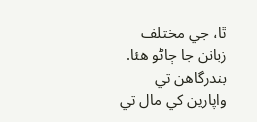ٿا، جي مختلف
زبانن جا ڄاڻو هئا. بندرگاهن تي واپارين کي مال تي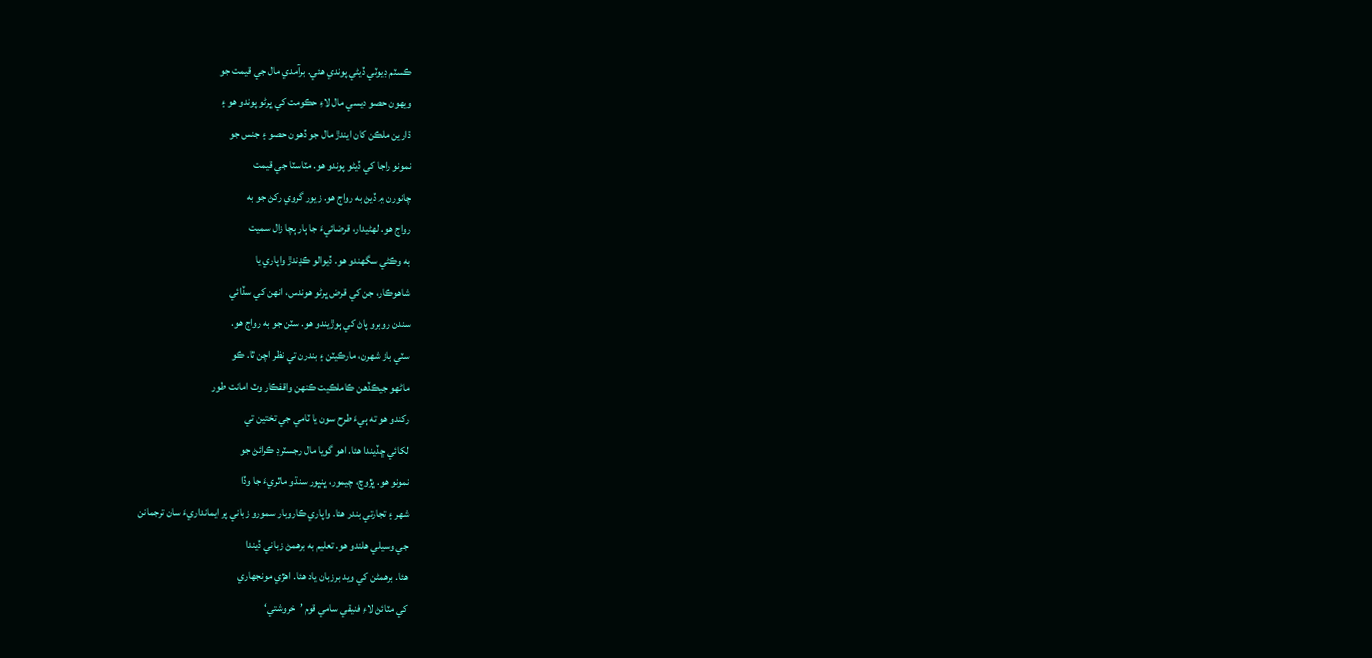ڪسٽم ڊيوٽي ڏيڻي پوندي هئي. برآمدي مال جي قيمت جو
ويهون حصو ديسي مال لاءِ حڪومت کي ڀرڻو پوندو هو ۽
ڌارين ملڪن کان ايندڙ مال جو ڏهون حصو ۽ جنس جو
نمونو راجا کي ڏيڻو پوندو هو. مٽاسٽا جي قيمت
چانورن ۾ ڏيڻ به رواج هو. زيور گروي رکڻ جو به
رواج هو. لهڻيدار، قرضائيءَ جا ٻار ٻچا زال سميت
به وڪڻي سگهندو هو. ڏيوالو ڪڍندڙ واپاري يا
شاهوڪار، جن کي قرض ڀرڻو هوندس، انھن کي سڏائي
سندن روبرو پاڻ کي ٻوڙيندو هو. سٽن جو به رواج هو.
سٽي باز شھرن، مارڪيٽن ۽ بندرن تي نظر اچن ٿا. ڪو
ماڻھو جيڪڏهن ڪاملڪيت ڪنھن واقفڪار وٽ امانت طور
رکندو هو ته ٻيءَ طرح سون يا ٽامي جي تختين تي
لکائي ڇڏيندا هئا. اهو گويا مال رجسٽرڊ ڪرائڻ جو
نمونو هو. ڀڙوچ، چيمور، ڀنڀور سنڌو ماٿريءَ جا وڏا
شھر ۽ تجارتي بندر هئا. واپاري ڪاروبار سمورو زباني پر ايمانداريءَ سان ترجمانن
جي وسيلي هلندو هو. تعليم به برهمڻ زباني ڏيندا
هئا. برهمڻن کي ويد برزبان ياد هئا. اهڙي مونجھاري
کي مٽائڻ لاءِ فنيقي سامي قوم ’خروشتي‘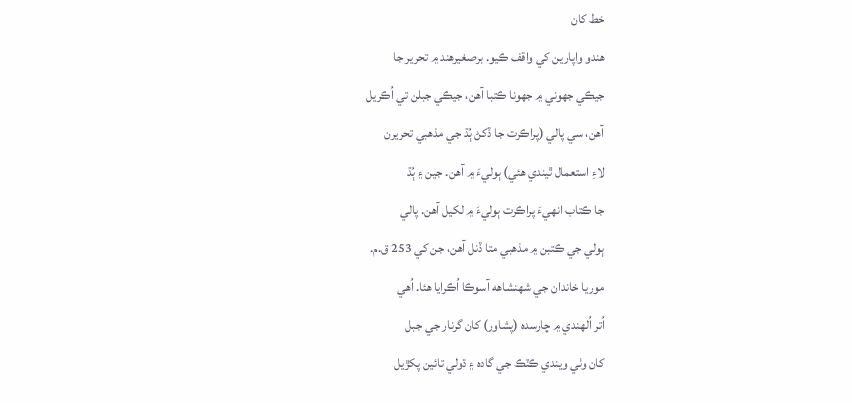خط کان
هندو واپارين کي واقف ڪيو. برصغيرهند ۾ تحرير جا
جيڪي جهوني ۾ جهونا ڪتبا آهن، جيڪي جبلن تي اُڪريل
آهن، سي پالي (پراڪرت جا ڏکڻ ٻُڌ جي مذهبي تحريرن
لاءِ استعمال ٿيندي هئي) ٻوليءَ ۾ آهن. جين ۽ ٻُڌ
جا ڪتاب انھيءَ پراڪرت ٻوليءَ ۾ لکيل آهن. پالي
ٻولي جي ڪتبن ۾ مذهبي متا ڏنل آهن، جن کي 253 ق.م.
موريا خاندان جي شهنشاهه آسوڪا اُڪرايا هئا. اُهي
اُتر اُلھندي ۾ چارسده (پشاور) کان گرنار جي جبل
کان وٺي ويندي ڪٽڪ جي گاده ۽ ڌولي تائين پکڙيل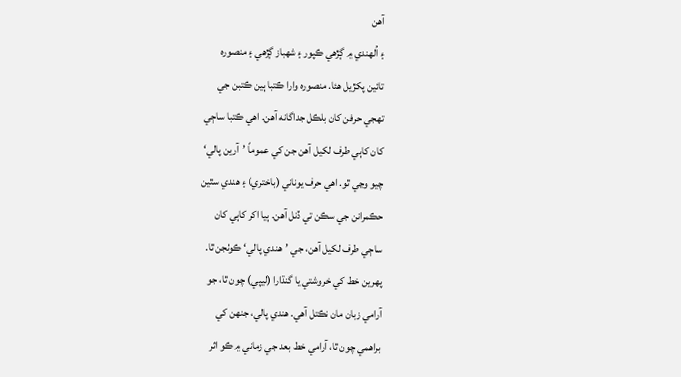آهن
۽ اُلھندي ۾ ڳڙهي ڪپور ۽ شهباز ڳڙهي ۽ منصوره
تائين پکڙيل هئا. منصوره وارا ڪتبا ٻين ڪتبن جي
تهجي حرفن کان بلڪل جداگانه آهن. اهي ڪتبا ساڄي
کان کاٻي طرف لکيل آهن جن کي عموماً ’آرين پالي‘
چيو وڃي ٿو. اهي حرف يوناني (باختري) ۽ هندي سٿين
حڪمرانن جي سڪن تي ڏنل آهن. ٻيا اکر کاٻي کان
ساڄي طرف لکيل آهن، جي ’هندي پالي‘ ڪوٺجن ٿا.
پھرين خط کي خروشتي يا گنڌارا (ليپي) چون ٿا، جو
آرامي زبان مان نڪتل آهي. هندي پالي، جنھن کي
براهمي چون ٿا، آرامي خط بعد جي زماني ۾ ڪو اثر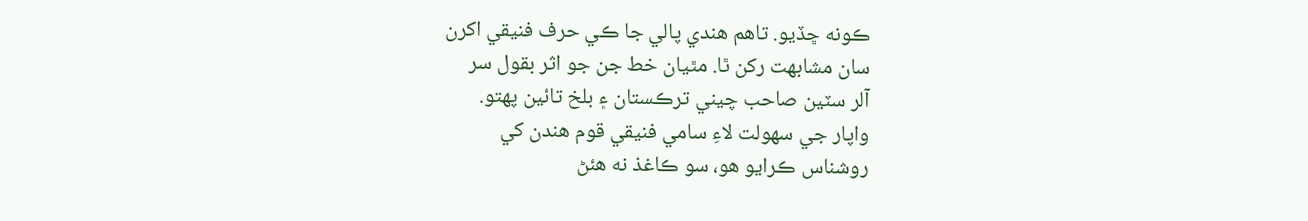ڪونه ڇڏيو. تاهم هندي پالي جا ڪي حرف فنيقي اکرن
سان مشابهت رکن ٿا. مٿيان خط جن جو اثر بقول سر
آلر سٽين صاحب چيني ترڪستان ۽ بلخ تائين پھتو.
واپار جي سهولت لاءِ سامي فنيقي قوم هندن کي
روشناس ڪرايو هو، سو ڪاغذ نه هئڻ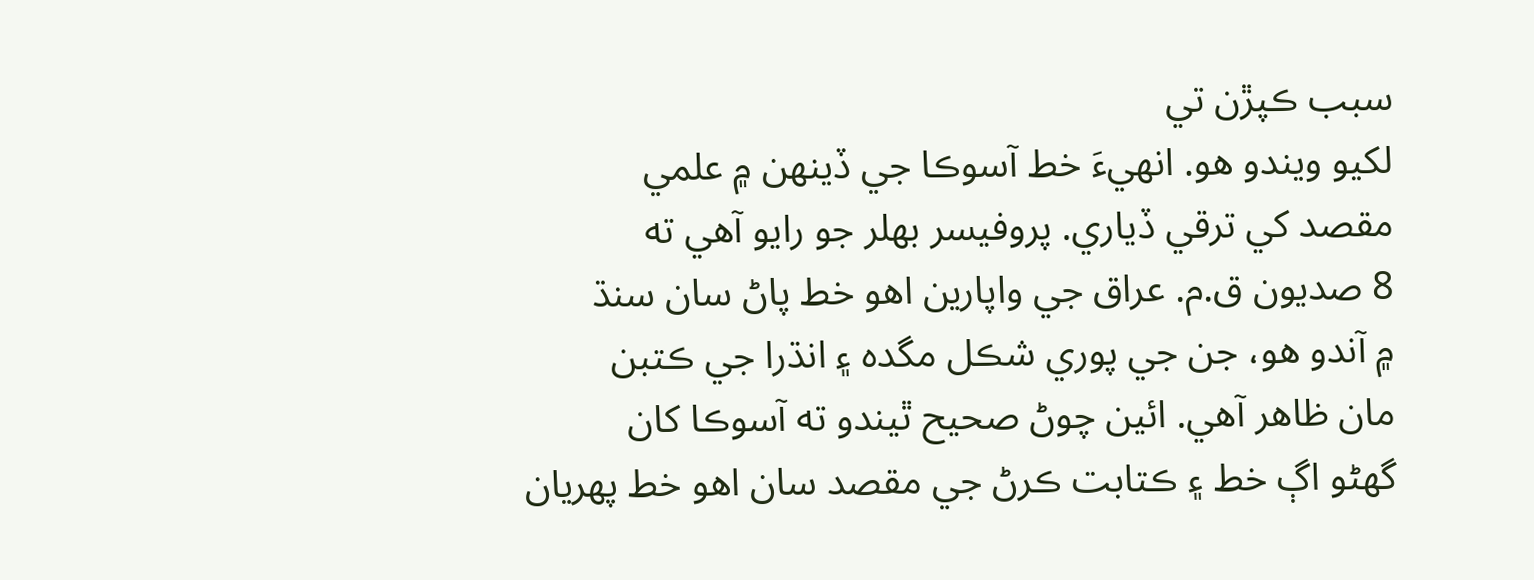سبب ڪپڙن تي
لکيو ويندو هو. انھيءَ خط آسوڪا جي ڏينھن ۾ علمي
مقصد کي ترقي ڏياري. پروفيسر بهلر جو رايو آهي ته
8 صديون ق.م. عراق جي واپارين اهو خط پاڻ سان سنڌ
۾ آندو هو، جن جي پوري شڪل مگده ۽ انڌرا جي ڪتبن
مان ظاهر آهي. ائين چوڻ صحيح ٿيندو ته آسوڪا کان
گهڻو اڳ خط ۽ ڪتابت ڪرڻ جي مقصد سان اهو خط پھريان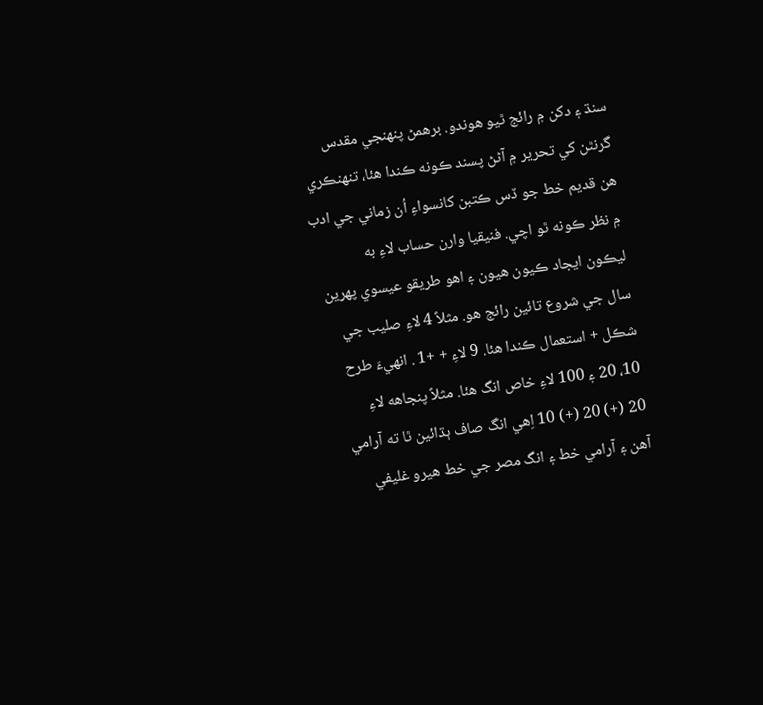سنڌ ۽ دکن ۾ رائج ٿيو هوندو. برهمڻ پنھنجي مقدس
گرنٿن کي تحرير ۾ آڻڻ پسند ڪونه ڪندا هئا، تنھنڪري
هن قديم خط جو ڏس ڪتبن کانسواءِ اُن زماني جي ادب
۾ نظر ڪونه ٿو اچي. فنيقيا وارن حساب لاءِ به
ليڪون ايجاد ڪيون هيون ۽ اهو طريقو عيسوي پھرين
سال جي شروع تائين رائج هو. مثلاً 4 لاءِ صليب جي
شڪل + استعمال ڪندا هئا. 9 لاءِ + +1 . انھيءَ طرح
10، 20 ۽ 100 لاءِ خاص انگ هئا. مثلاً پنجاهه لاءِ
20 (+) 20 (+) 10 اِهي انگ صاف ٻڌائين ٿا ته آرامي
آهن ۽ آرامي خط ۽ انگ مصر جي خط هيرو غليفي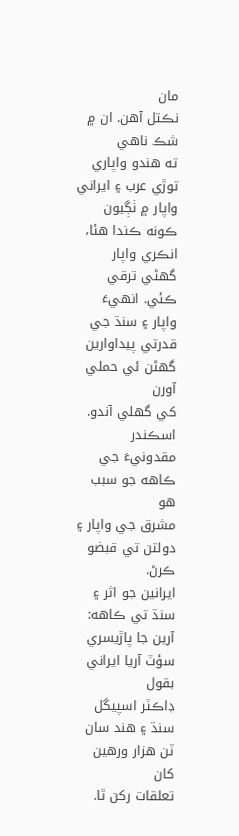مان
نڪتل آهن. ان ۾ شڪ ناهي
ته هندو واپاري توڙي عرب ۽ ايراني واپار ۾ ٺڳيون
ڪونه ڪندا هئا، انڪري واپار گهڻي ترقي ڪئي. انھيءَ
واپار ۽ سنڌ جي قدرتي پيداوارين گهڻن ئي حملي آورن
کي گهلي آندو. اسڪندر مقدونيءَ جي ڪاهه جو سبب هو
مشرق جي واپار ۽ دولتن تي قبضو ڪرڻ.
ايرانين جو اثر ۽ سنڌ تي ڪاهه:
آرين جا پاڙيسري سؤٽ آريا ايراني بقول
ڊاڪٽر اسپيگل سنڌ ۽ هند سان ٽن هزار ورهين کان
تعلقات رکن ٿا.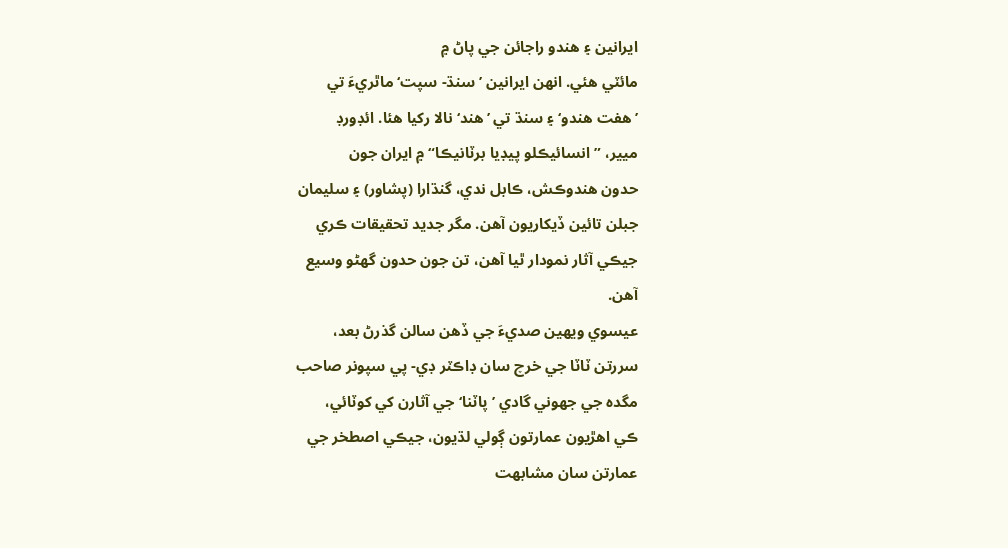ايرانين ۽ هندو راجائن جي پاڻ ۾
مائٽي هئي. انھن ايرانين ’سنڌ- سپت‘ ماٿريءَ تي
’هفت هندو‘ ۽ سنڌ تي ’هند‘ نالا رکيا هئا. ائڊورڊ
ميير، ”انسائيڪلو پيڊيا برٽانيڪا“ ۾ ايران جون
حدون هندوڪش، ڪابل ندي، گنڌارا (پشاور) ۽ سليمان
جبلن تائين ڏيکاريون آهن. مگر جديد تحقيقات ڪري
جيڪي آثار نمودار ٿيا آهن، تن جون حدون گهڻو وسيع
آهن.
عيسوي ويهين صديءَ جي ڏهن سالن گذرڻ بعد،
سررتن ٽاٽا جي خرچ سان ڊاڪٽر ڊي- پي سپونر صاحب
مگده جي جهوني گادي ’پاٽنا‘ جي آثارن کي کوٽائي،
ڪي اهڙيون عمارتون ڳولي لڌيون، جيڪي اصطخر جي
عمارتن سان مشابهت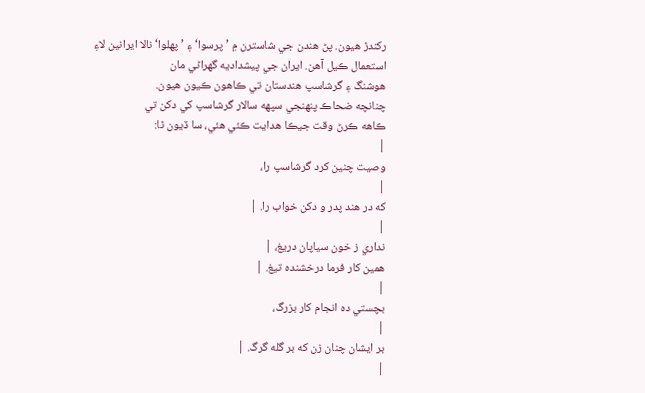رکندڙ هيون. پڻ هندن جي شاسترن ۾ ’پرسوا‘ ۽ ’پهلوا‘ نالا ايرانين لاءِ
استعمال ڪيل آهن. ايران جي پيشداديه گهراڻي مان
هوشنگ ۽ گرشاسپ هندستان تي ڪاهون ڪيون هيون.
چنانچه ضحاڪ پنھنجي سپهه سالار گرشاسپ کي دکن تي
ڪاهه ڪرڻ وقت جيڪا هدايت ڪئي هئي، سا ڏيون ٿا:
|
وصيت چنين کرد گرشاسپ را،
|
که در هند پدر و دکن خواب را. |
|
نداري ز خون سياپان دريغ، |
همين کار فرما درخشنده تيغ. |
|
بچستي ده انجام کار بزرگ،
|
بر ايشان چنان زن که بر گله گرگ. |
|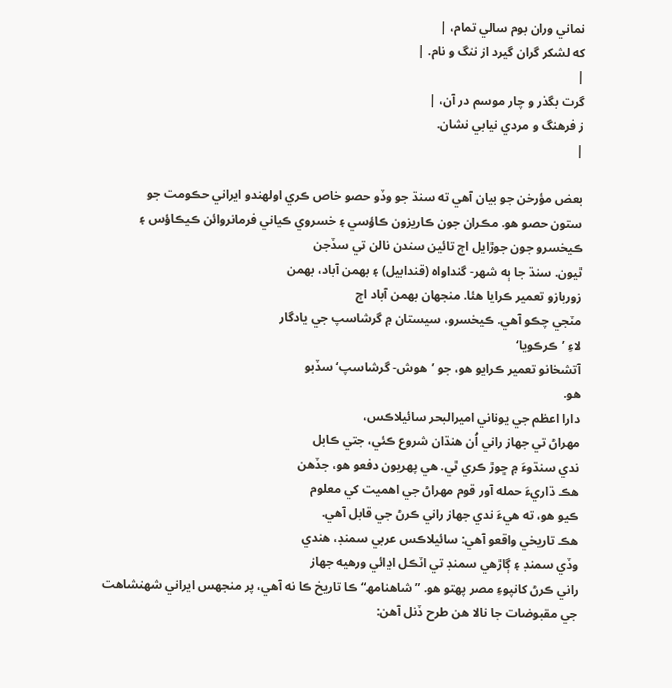نماني وران بوم سالي تمام، |
که لشکر گران گيرد از ننگ و نام. |
|
گرت بگذر و چار موسم در آن، |
ز فرهنگ و مردي نيابي نشان.
|

بعض مؤرخن جو بيان آهي ته سنڌ جو وڏو حصو خاص ڪري اولھندو ايراني حڪومت جو
ستون حصو هو. مڪران جون ڪاريزون ڪاؤسي ۽ خسروي ڪياني فرمانروائن ڪيڪاؤس ۽
ڪيخسرو جون جوڙايل اڄ تائين سندن نالن تي سڏجن
ٿيون. سنڌ جا ٻه شھر- گنداواه (قندابيل) ۽ بهمن آباد، بهمن
زوربازو تعمير ڪرايا هئا. منجھان بهمن آباد اڄ
مٽجي چڪو آهي. ڪيخسرو، سيستان ۾ گرشاسپ جي يادگار
لاءِ ’ڪرڪويا‘
آتشخانو تعمير ڪرايو هو، جو ’هوش- گرشاسپ‘ سڏبو
هو.
دارا اعظم جي يوناني اميرالبحر سائيلاڪس،
مھراڻ تي جھاز راني اُن هنڌان شروع ڪئي، جتي ڪابل
ندي سنڌوءَ ۾ ڇوڙ ڪري ٿي. هي پھريون دفعو هو، جڏهن
هڪ ڌاريءَ حمله آور قوم مھراڻ جي اهميت کي معلوم
ڪيو هو، ته هيءَ ندي جھاز راني ڪرڻ جي قابل آهي.
هڪ تاريخي واقعو آهي: سائيلاڪس عربي سمنڊ، هندي
وڏي سمنڊ ۽ ڳاڙهي سمنڊ تي اٽڪل اڍائي ورهيه جھاز
راني ڪرڻ کانپوءِ مصر پھتو هو. ”شاهنامھ“ ڪا تاريخ ڪا نه آهي، پر منجهس ايراني شهنشاهت
جي مقبوضات جا نالا هن طرح ڏنل آهن: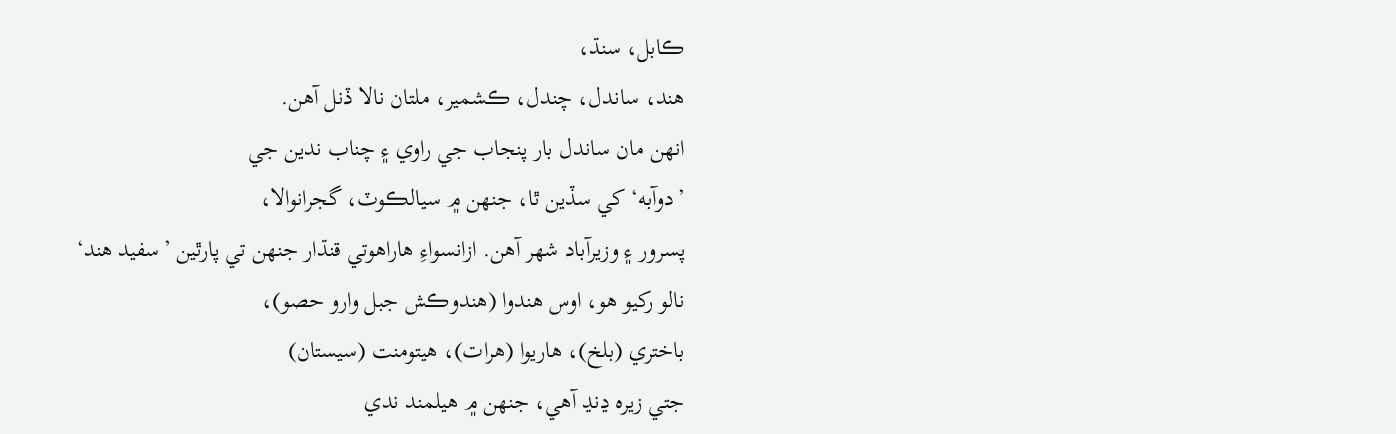ڪابل، سنڌ،
هند، ساندل، چندل، ڪشمير، ملتان نالا ڏنل آهن.
انھن مان ساندل بار پنجاب جي راوي ۽ چناب ندين جي
’دوآبه‘ کي سڏين ٿا، جنھن ۾ سيالڪوٽ، گجرانوالا،
پسرور ۽ وزيرآباد شھر آهن. ازانسواءِ هاراهوتي قنڌار جنھن تي پارٿين ’سفيد هند‘
نالو رکيو هو، اوس هندوا (هندوڪش جبل وارو حصو)،
باختري (بلخ)، هاريوا (هرات)، هيتومنت (سيستان)
جتي زيره ڍنڍ آهي، جنھن ۾ هيلمند ندي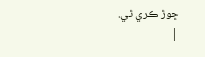ڇوڙ ڪري ٿي.
|